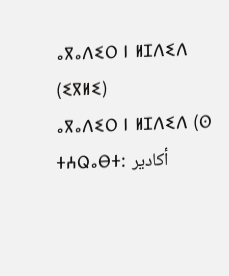ⴰⴳⴰⴷⵉⵔ ⵏ ⵍⵊⴷⵉⴷ (ⵉⴳⵍⵉ)
ⴰⴳⴰⴷⵉⵔ ⵏ ⵍⵊⴷⵉⴷ (ⵙ ⵜⵄⵕⴰⴱⵜ: أكادير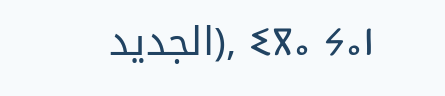الجديد), ⵉⴳⴰ ⵢⴰⵏ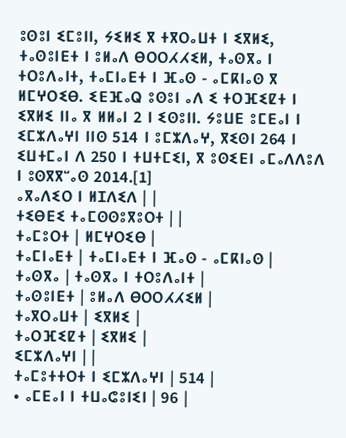ⵓⵙⵓⵏ ⵉⵎⵓⵏⵏ, ⵢⵉⵍⵉ ⴳ ⵜⴳⵔⴰⵡⵜ ⵏ ⵉⴳⵍⵉ, ⵜⴰⵙⵓⵏⴹⵜ ⵏ ⵓⵍⴰⴷ ⴱⵔⵔⵃⵃⵉⵍ, ⵜⴰⵙⴳⴰ ⵏ ⵜⵔⵓⴷⴰⵏⵜ, ⵜⴰⵎⵏⴰⴹⵜ ⵏ ⴼⴰⵙ - ⴰⵎⴽⵏⴰⵙ ⴳ ⵍⵎⵖⵔⵉⴱ. ⵉⴹⴼⴰⵕ ⵓⵙⵓⵏ ⴰⴷ ⵉ ⵜⵔⴼⵉⵇⵜ ⵏ ⵉⴳⵍⵉ ⵏⵏⴰ ⴳ ⵍⵍⴰⵏ 2 ⵏ ⵉⵙⵓⵏⵏ. ⵢⵓⵡⴹ ⵓⵎⴹⴰⵏ ⵏ ⵉⵎⵣⴷⴰⵖⵏ ⵏⵏⵙ 514 ⵏ ⵓⵎⵣⴷⴰⵖ, ⴳⵉⵙⵏ 264 ⵏ ⵉⵡⵜⵎⴰⵏ ⴷ 250 ⵏ ⵜⵡⵜⵎⵉⵏ, ⴳ ⵓⵙⵉⴹⵏ ⴰⵎⴰⴷⴷⵓⴷ ⵏ ⵓⵙⴳⴳⵯⴰⵙ 2014.[1]
ⴰⴳⴰⴷⵉⵔ ⵏ ⵍⵊⴷⵉⴷ | |
ⵜⵉⴱⴹⵉ ⵜⴰⵎⵙⵙⵓⴳⵓⵔⵜ | |
ⵜⴰⵎⵓⵔⵜ | ⵍⵎⵖⵔⵉⴱ |
ⵜⴰⵎⵏⴰⴹⵜ | ⵜⴰⵎⵏⴰⴹⵜ ⵏ ⴼⴰⵙ - ⴰⵎⴽⵏⴰⵙ |
ⵜⴰⵙⴳⴰ | ⵜⴰⵙⴳⴰ ⵏ ⵜⵔⵓⴷⴰⵏⵜ |
ⵜⴰⵙⵓⵏⴹⵜ | ⵓⵍⴰⴷ ⴱⵔⵔⵃⵃⵉⵍ |
ⵜⴰⴳⵔⴰⵡⵜ | ⵉⴳⵍⵉ |
ⵜⴰⵔⴼⵉⵇⵜ | ⵉⴳⵍⵉ |
ⵉⵎⵣⴷⴰⵖⵏ | |
ⵜⴰⵎⵓⵜⵜⵔⵜ ⵏ ⵉⵎⵣⴷⴰⵖⵏ | 514 |
• ⴰⵎⴹⴰⵏ ⵏ ⵜⵡⴰⵛⵓⵏⵉⵏ | 96 |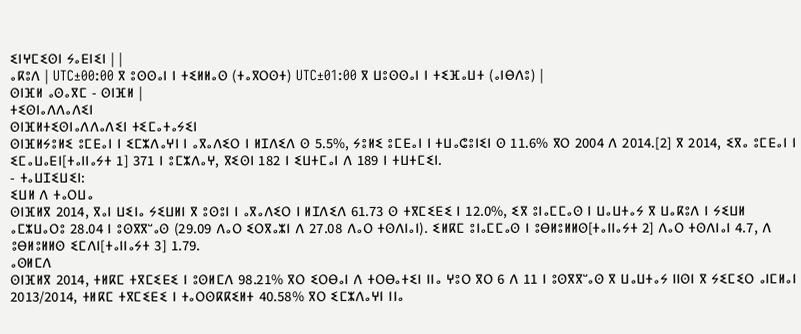ⵉⵏⵖⵎⵉⵙⵏ ⵢⴰⴹⵏⵉⵏ | |
ⴰⴽⵓⴷ | UTC±00:00 ⴳ ⵓⵙⵙⴰⵏ ⵏ ⵜⵉⵍⵍⴰⵙ (ⵜⴰⴳⵔⵙⵜ) UTC±01:00 ⴳ ⵡⵓⵙⵙⴰⵏ ⵏ ⵜⵉⴼⴰⵡⵜ (ⴰⵏⴱⴷⵓ) |
ⵙⵏⴼⵍ ⴰⵙⴰⴳⵎ - ⵙⵏⴼⵍ |
ⵜⵉⵙⵏⴰⴷⴷⴰⴷⵉⵏ
ⵙⵏⴼⵍⵜⵉⵙⵏⴰⴷⴷⴰⴷⵉⵏ ⵜⵉⵎⴰⵜⴰⵢⵉⵏ
ⵙⵏⴼⵍⵢⵓⵍⵉ ⵓⵎⴹⴰⵏ ⵏ ⵉⵎⵣⴷⴰⵖⵏ ⵏ ⴰⴳⴰⴷⵉⵔ ⵏ ⵍⵊⴷⵉⴷ ⵙ 5.5%, ⵢⵓⵍⵉ ⵓⵎⴹⴰⵏ ⵏ ⵜⵡⴰⵛⵓⵏⵉⵏ ⵙ 11.6% ⴳⵔ 2004 ⴷ 2014.[2] ⴳ 2014, ⵉⴳⴰ ⵓⵎⴹⴰⵏ ⵏ ⵉⵎⴰⵡⴰⴹⵏ[ⵜⴰⵏⵏⴰⵢⵜ 1] 371 ⵏ ⵓⵎⵣⴷⴰⵖ, ⴳⵉⵙⵏ 182 ⵏ ⵉⵡⵜⵎⴰⵏ ⴷ 189 ⵏ ⵜⵡⵜⵎⵉⵏ.
- ⵜⴰⵡⵊⵉⵡⵉⵏ:
ⵉⵡⵍ ⴷ ⵜⴰⵔⵡⴰ
ⵙⵏⴼⵍⴳ 2014, ⴳⴰⵏ ⵡⵉⵏⴰ ⵢⵉⵡⵍⵏ ⴳ ⵓⵙⵓⵏ ⵏ ⴰⴳⴰⴷⵉⵔ ⵏ ⵍⵊⴷⵉⴷ 61.73 ⵙ ⵜⴳⵎⵉⴹⵉ ⵏ 12.0%, ⵉⴳ ⵓⵏⴰⵎⵎⴰⵙ ⵏ ⵡⴰⵡⵜⴰⵢ ⴳ ⵡⴰⴽⵓⴷ ⵏ ⵢⵉⵡⵍ ⴰⵎⵣⵡⴰⵔⵓ 28.04 ⵏ ⵓⵙⴳⴳⵯⴰⵙ (29.09 ⴷⴰⵔ ⵉⵔⴳⴰⵣⵏ ⴷ 27.08 ⴷⴰⵔ ⵜⵙⴷⵏⴰⵏ). ⵉⵍⴽⵎ ⵓⵏⴰⵎⵎⴰⵙ ⵏ ⵓⴱⵍⵓⵍⵍⵙ[ⵜⴰⵏⵏⴰⵢⵜ 2] ⴷⴰⵔ ⵜⵙⴷⵏⴰⵏ 4.7, ⴷ ⵓⴱⵍⵓⵍⵍⵙ ⵉⵎⴷⵏ[ⵜⴰⵏⵏⴰⵢⵜ 3] 1.79.
ⴰⵙⵍⵎⴷ
ⵙⵏⴼⵍⴳ 2014, ⵜⵍⴽⵎ ⵜⴳⵎⵉⴹⵉ ⵏ ⵓⵙⵍⵎⴷ 98.21% ⴳⵔ ⵉⵔⴱⴰⵏ ⴷ ⵜⵔⴱⴰⵜⵉⵏ ⵏⵏⴰ ⵖⵓⵔ ⴳⵔ 6 ⴷ 11 ⵏ ⵓⵙⴳⴳⵯⴰⵙ ⴳ ⵡⴰⵡⵜⴰⵢ ⵏⵏⵙⵏ ⴳ ⵢⵉⵎⵉⵔ ⴰⵏⵎⵍⴰⵏ 2013/2014, ⵜⵍⴽⵎ ⵜⴳⵎⵉⴹⵉ ⵏ ⵜⴰⵔⵙⴽⴽⵉⵍⵜ 40.58% ⴳⵔ ⵉⵎⵣⴷⴰⵖⵏ ⵏⵏⴰ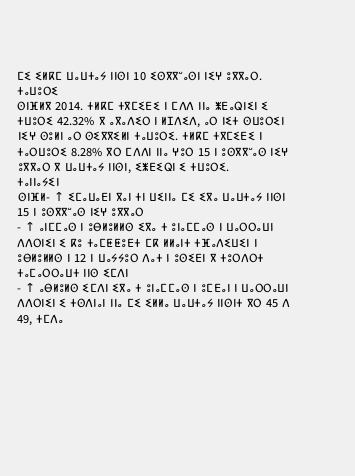ⵎⵉ ⵉⵍⴽⵎ ⵡⴰⵡⵜⴰⵢ ⵏⵏⵙⵏ 10 ⵉⵙⴳⴳⵯⴰⵙⵏ ⵏⵉⵖ ⵓⴳⴳⴰⵔ.
ⵜⴰⵡⵓⵔⵉ
ⵙⵏⴼⵍⴳ 2014. ⵜⵍⴽⵎ ⵜⴳⵎⵉⴹⵉ ⵏ ⵎⴷⴷ ⵏⵏⴰ ⵥⴹⴰⵕⵏⵉⵏ ⵉ ⵜⵡⵓⵔⵉ 42.32% ⴳ ⴰⴳⴰⴷⵉⵔ ⵏ ⵍⵊⴷⵉⴷ, ⴰⵔ ⵏⵉⵜ ⵙⵡⵓⵔⵉⵏ ⵏⵉⵖ ⵙⵓⵍⵏ ⴰⵔ ⵙⵉⴳⴳⵉⵍⵏ ⵜⴰⵡⵓⵔⵉ. ⵜⵍⴽⵎ ⵜⴳⵎⵉⴹⵉ ⵏ ⵜⴰⵔⵡⵓⵔⵉ 8.28% ⴳⵔ ⵎⴷⴷⵏ ⵏⵏⴰ ⵖⵓⵔ 15 ⵏ ⵓⵙⴳⴳⵯⴰⵙ ⵏⵉⵖ ⵓⴳⴳⴰⵔ ⴳ ⵡⴰⵡⵜⴰⵢ ⵏⵏⵙⵏ, ⵉⵥⴹⵉⵕⵏ ⵉ ⵜⵡⵓⵔⵉ.
ⵜⴰⵏⵏⴰⵢⵉⵏ
ⵙⵏⴼⵍ- ↑ ⵉⵎⴰⵡⴰⴹⵏ ⴳⴰⵏ ⵜⵏ ⵡⵉⵏⵏⴰ ⵎⵉ ⵉⴳⴰ ⵡⴰⵡⵜⴰⵢ ⵏⵏⵙⵏ 15 ⵏ ⵓⵙⴳⴳⵯⴰⵙ ⵏⵉⵖ ⵓⴳⴳⴰⵔ
- ↑ ⴰⵏⵎⵎⴰⵙ ⵏ ⵓⴱⵍⵓⵍⵍⵙ ⵉⴳⴰ ⵜ ⵓⵏⴰⵎⵎⴰⵙ ⵏ ⵡⴰⵔⵔⴰⵡⵏ ⴷⴷⵔⵏⵉⵏ ⵉ ⴽⵓ ⵜⴰⵎⵟⵟⵓⴹⵜ ⵎⴽ ⵍⵍⴰⵏⵜ ⵜⴼⴰⴷⵉⵡⵉⵏ ⵏ ⵓⴱⵍⵓⵍⵍⵙ ⵏ 12 ⵏ ⵡⴰⵢⵢⵓⵔ ⴷⴰⵜ ⵏ ⵓⵙⵉⴹⵏ ⴳ ⵜⵓⵔⴷⵔⵜ ⵜⴰⵎⴰⵔⵔⴰⵡⵜ ⵏⵏⵙ ⵉⵎⴷⵏ
- ↑ ⴰⴱⵍⵓⵍⵙ ⵉⵎⴷⵏ ⵉⴳⴰ ⵜ ⵓⵏⴰⵎⵎⴰⵙ ⵏ ⵓⵎⴹⴰⵏ ⵏ ⵡⴰⵔⵔⴰⵡⵏ ⴷⴷⵔⵏⵉⵏ ⵉ ⵜⵙⴷⵏⴰⵏ ⵏⵏⴰ ⵎⵉ ⵉⵍⵍⴰ ⵡⴰⵡⵜⴰⵢ ⵏⵏⵙⵏⵜ ⴳⵔ 45 ⴷ 49, ⵜⵎⴷⴰ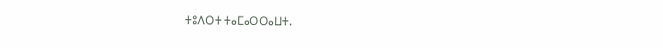ⵜⵓⴷⵔⵜ ⵜⴰⵎⴰⵔⵔⴰⵡⵜ.